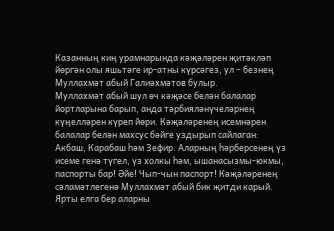Казанның киң урамнарында кәҗәләрен җитәкләп йөргән олы яшьтәге ир-атны күрсәгез, ул – безнең Муллахмәт абый Галиәхмәтов булыр.
Муллахмәт абый шул өч кәҗәсе белән балалар йортларына барып, анда тәрбияләнүчеләрнең күңелләрен күреп йөри. Кәҗәләренең исемнәрен балалар белән махсус бәйге уздырып сайлаган: Акбаш, Карабаш һәм Зефир. Аларның һәрберсенең үз исеме генә түгел, үз холкы һәм, ышанасызмы-юкмы, паспорты бар! Әйе! Чып-чын паспорт! Кәҗәләренең сәламәтлегенә Муллахмәт абый бик җитди карый. Ярты елга бер аларны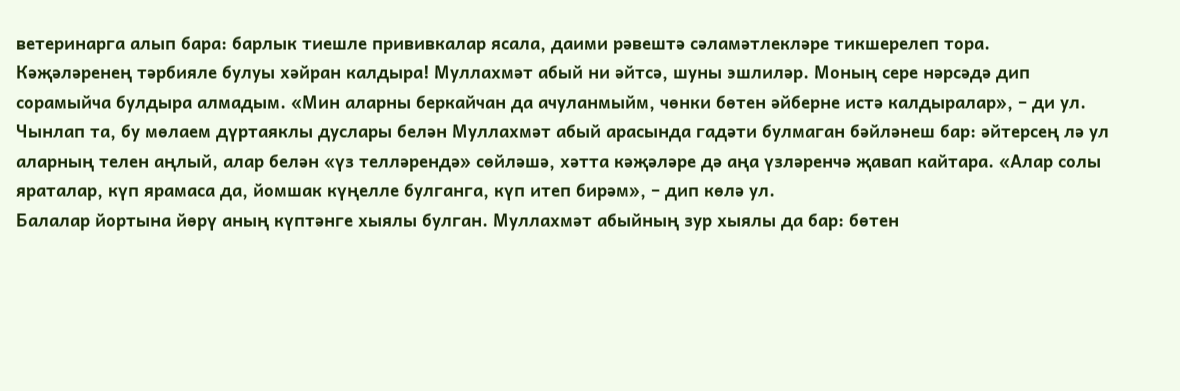ветеринарга алып бара: барлык тиешле прививкалар ясала, даими рәвештә сәламәтлекләре тикшерелеп тора.
Кәҗәләренең тәрбияле булуы хәйран калдыра! Муллахмәт абый ни әйтсә, шуны эшлиләр. Моның сере нәрсәдә дип сорамыйча булдыра алмадым. «Мин аларны беркайчан да ачуланмыйм, чөнки бөтен әйберне истә калдыралар», – ди ул. Чынлап та, бу мөлаем дүртаяклы дуслары белән Муллахмәт абый арасында гадәти булмаган бәйләнеш бар: әйтерсең лә ул аларның телен аңлый, алар белән «үз телләрендә» сөйләшә, хәтта кәҗәләре дә аңа үзләренчә җавап кайтара. «Алар солы яраталар, күп ярамаса да, йомшак күңелле булганга, күп итеп бирәм», – дип көлә ул.
Балалар йортына йөрү аның күптәнге хыялы булган. Муллахмәт абыйның зур хыялы да бар: бөтен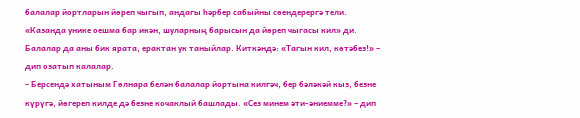балалар йортларын йөреп чыгып, андагы һәрбер сабыйны сөендерергә тели. «Казанда унике оешма бар икән, шуларның барысын да йөреп чыгасы кил» ди. Балалар да аны бик ярата, ерактан ук таныйлар. Киткәндә: «Тагын кил, көтәбез!» – дип озатып калалар.
– Берсендә хатыным Гөлнара белән балалар йортына килгәч, бер бәләкәй кыз, безне күрүгә, йөгереп килде дә безне кочаклый башлады. «Сез минем әти-әниемме?» – дип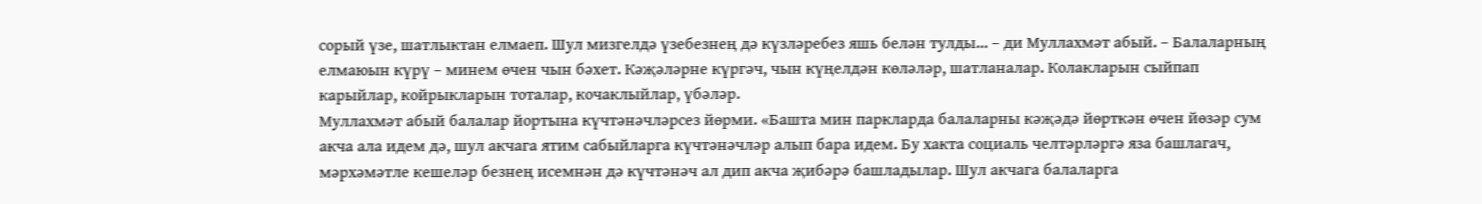сорый үзе, шатлыктан елмаеп. Шул мизгелдә үзебезнең дә күзләребез яшь белән тулды... – ди Муллахмәт абый. – Балаларның елмаюын күрү – минем өчен чын бәхет. Кәҗәләрне күргәч, чын күңелдән көләләр, шатланалар. Колакларын сыйпап карыйлар, койрыкларын тоталар, кочаклыйлар, үбәләр.
Муллахмәт абый балалар йортына күчтәнәчләрсез йөрми. «Башта мин паркларда балаларны кәҗәдә йөрткән өчен йөзәр сум акча ала идем дә, шул акчага ятим сабыйларга күчтәнәчләр алып бара идем. Бу хакта социаль челтәрләргә яза башлагач, мәрхәмәтле кешеләр безнең исемнән дә күчтәнәч ал дип акча җибәрә башладылар. Шул акчага балаларга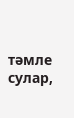тәмле сулар,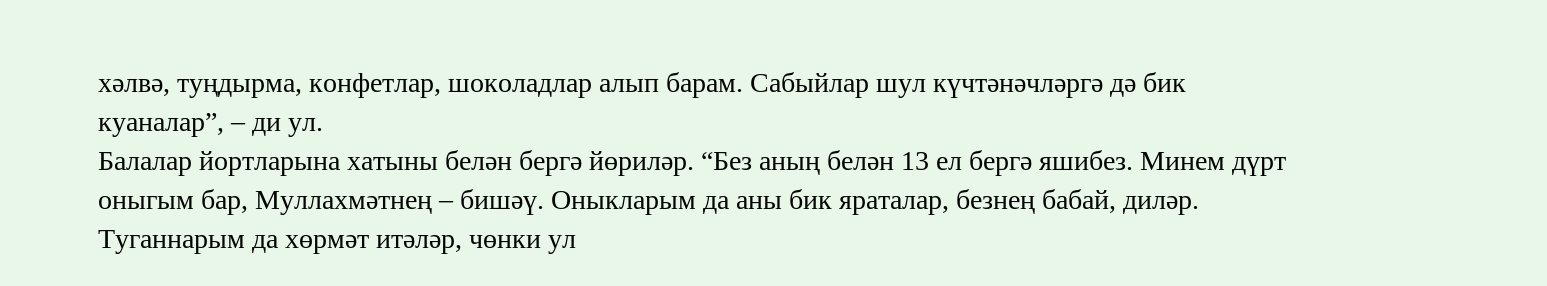хәлвә, туңдырма, конфетлар, шоколадлар алып барам. Сабыйлар шул күчтәнәчләргә дә бик куаналар”, – ди ул.
Балалар йортларына хатыны белән бергә йөриләр. “Без аның белән 13 ел бергә яшибез. Минем дүрт оныгым бар, Муллахмәтнең – бишәү. Оныкларым да аны бик яраталар, безнең бабай, диләр. Туганнарым да хөрмәт итәләр, чөнки ул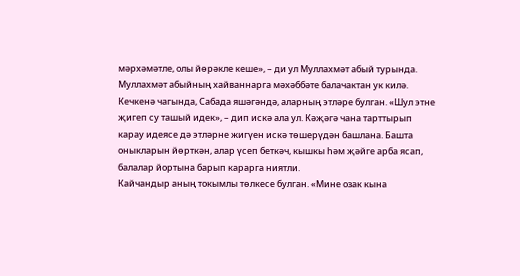мәрхәмәтле, олы йөрәкле кеше», – ди ул Муллахмәт абый турында.
Муллахмәт абыйның хайваннарга мәхәббәте балачактан ук килә. Кечкенә чагында, Сабада яшәгәндә, аларның этләре булган. «Шул этне җигеп су ташый идек», – дип искә ала ул. Кәҗәгә чана тарттырып карау идеясе дә этләрне жигүен искә төшерүдән башлана. Башта оныкларын йөрткән, алар үсеп беткәч, кышкы һәм җәйге арба ясап, балалар йортына барып карарга ниятли.
Кайчандыр аның токымлы төлкесе булган. «Мине озак кына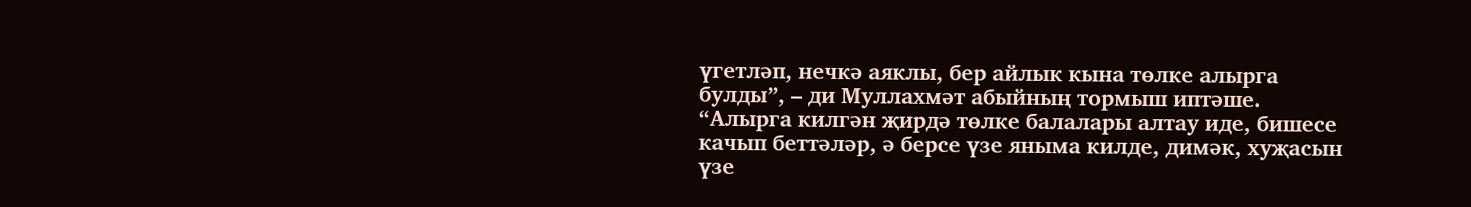үгетләп, нечкә аяклы, бер айлык кына төлке алырга булды”, – ди Муллахмәт абыйның тормыш иптәше. “Алырга килгән җирдә төлке балалары алтау иде, бишесе качып беттәләр, ә берсе үзе яныма килде, димәк, хуҗасын үзе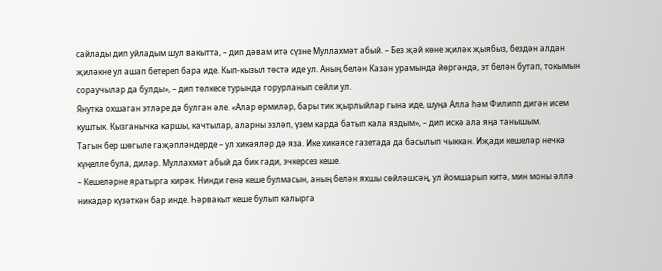сайлады дип уйладым шул вакытта, – дип дәвам итә сүзне Муллахмәт абый. – Без җәй көне җиләк җыябыз, бездән алдан җиләкне ул ашап бетереп бара иде. Кып-кызыл төстә иде ул. Аның белән Казан урамында йөргәндә, эт белән бутап, токымын сораучылар да булды», – дип төлкесе турында горурланып сөйли ул.
Янутка охшаган этләре дә булган әле. «Алар өрмиләр, бары тик җырлыйлар гына иде, шуңа Алла һәм Филипп дигән исем куштык. Кызганычка каршы, качтылар, аларны эзләп, үзем карда батып кала яздым», – дип искә ала яңа танышым.
Тагын бер шөгыле гаҗәпләндерде – ул хикәяләр дә яза. Ике хикәясе газетада да басылып чыккан. Иҗади кешеләр нечкә күңелле була, диләр. Муллахмәт абый да бик гади, эчкерсез кеше.
– Кешеләрне яратырга кирәк. Нинди генә кеше булмасын, аның белән яхшы сөйләшсәң, ул йомшарып китә, мин моны әллә никадәр күзәткән бар инде. Һәрвакыт кеше булып калырга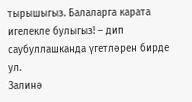тырышыгыз. Балаларга карата игелекле булыгыз! – дип саубуллашканда үгетләрен бирде ул.
Залинә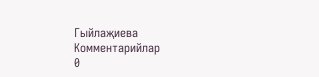Гыйлаҗиева
Комментарийлар
0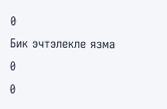0
Бик эчтэлекле язма
0
0